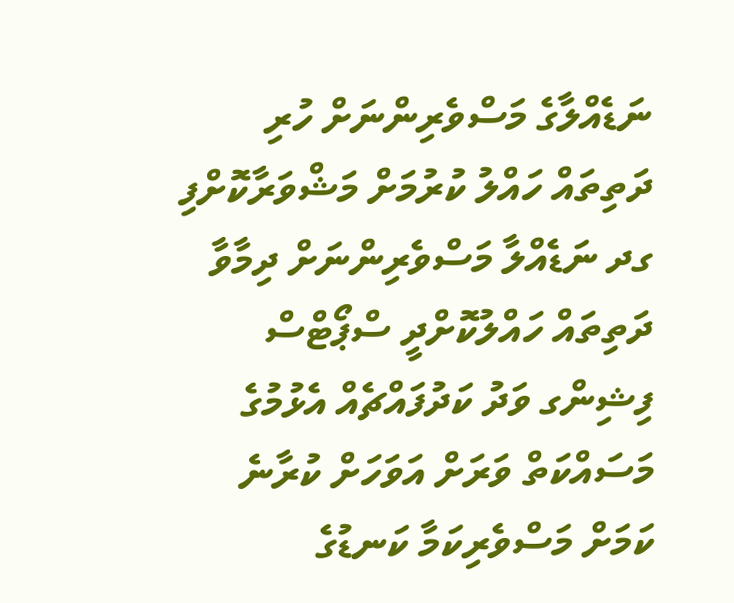ނަޑެއްލާގެ މަސްވެރިންނަށް ހުރި ދަތިތައް ހައްލު ކުރުމަށް މަޝްވަރާކޮށްފި
ގދ ނަޑެއްލާ މަސްވެރިންނަށް ދިމާވާ ދަތިތައް ހައްލުކޮށްދީ ސްޕޯޓްސް ފިޝިންގ ވަދު ކަދުފައްޗެއް އެޅުމުގެ މަސައްކަތް ވަރަށް އަވަހަށް ކުރާނެ ކަމަށް މަސްވެރިކަމާ ކަނޑުގެ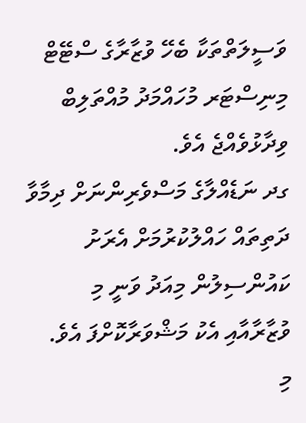ވަސީލަތްތަކާ ބެހޭ ވުޒާރާގެ ސްޓޭޓް މިނިސްޓަރ މުހައްމަދު މުއްތަލިބް ވިދާޅުވެއްޖެ އެވެ.
ގދ ނަޑެއްލާގެ މަސްވެރިންނަށް ދިމާވާ ދަތިތައް ހައްލުކުރުމަށް އެރަށު ކައުންސިލުން މިއަދު ވަނީ މި ވުޒާރާއާއި އެކު މަޝްވަރާކޮށްފަ އެވެ.
މި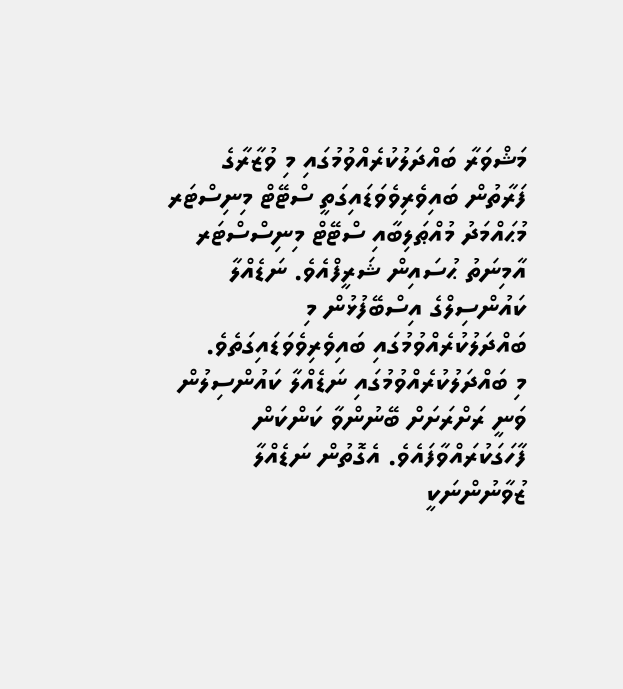މަޝްވަރާ ބައްދަލުކުރެއްވުމުގައި މި ވުޒާރާގެ ފަރާތުން ބައިވެރިވެވަޑައިގަތީ ސްޓޭޓް މިނިސްޓަރ މުޙައްމަދު މުއްޠަލިބާއި ސްޓޭޓް މިނިސްސްޓަރ އާމިނަތު ޙުސައިން ޝަރީފްއެވެ. ނަޑެއްލާ ކައުންސިލްގެ އިސްބޭފުޅުން މި ބައްދަލުކުރެއްވުމުގައި ބައިވެރިވެވަޑައިގަތެވެ.
މި ބައްދަލުކުރެއްވުމުގައި ނަޑެއްލާ ކައުންސިލުން ވަނީ ރަށްރަށަށް ބޭނުންވާ ކަންކަން ފާހަގަކުރައްވާފައެވެ. އެގޮތުން ނަޑެއްލާ ޒުވާނުންނަކީ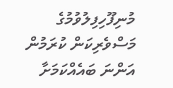މުނިފޫހިފިލުވުމުގެ މަސްވެރިކަން ކުރަމުން އަންނަ ބައެއްކަމަށާ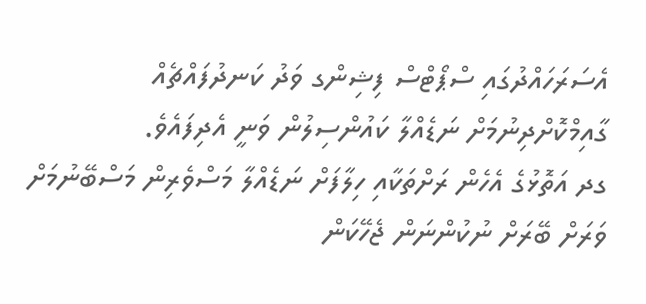އެސަރަހައްދުގައި ސްޕޯޓްސް ފިޝިންގ ވަދު ކަނދުފައްޗެއް ގާއިމްކޮށްދިނުމަށް ނަޑެއްލާ ކައުންސިލުން ވަނީ އެދިފައެވެ.
ގދ އަތޮޅުގެ އެހެން ރަށްތަކާއި ހިލާފަށް ނަޑެއްލާ މަސްވެރިން މަސްބޭނުމަށް ވަރަށް ބޭރަށް ނުކުންނަން ޖެހޭކަން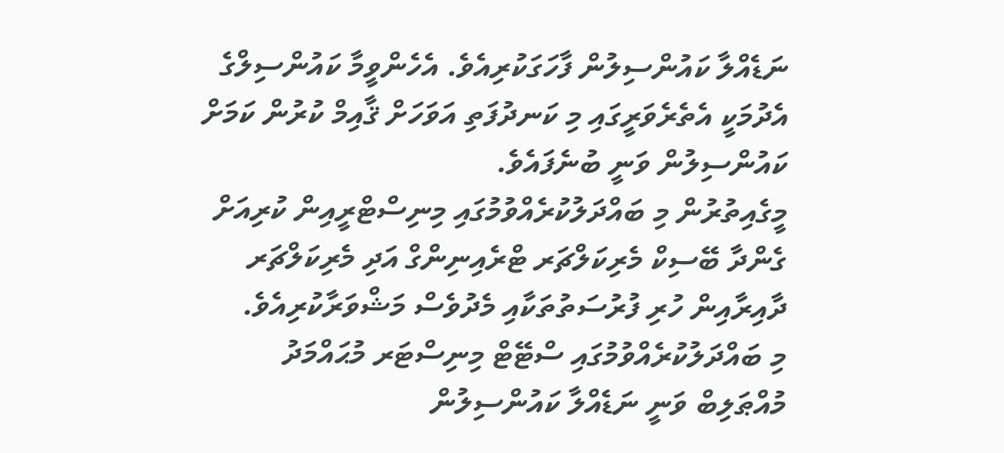ނަޑެއްލާ ކައުންސިލުން ފާހަގަކުރިއެވެ. އެހެންވީމާ ކައުންސިލްގެ އެދުމަކީ އެތެރެވަރީގައި މި ކަނދުފަތި އަވަހަށް ޤާއިމް ކުރުން ކަމަށް ކައުންސިލުން ވަނީ ބުނެފައެވެ.
މީގެއިތުރުން މި ބައްދަލުކުރެއްވުމުގައި މިނިސްޓްރީއިން ކުރިއަށް ގެންދާ ބޭސިކް މެރިކަލްޗަރ ޓްރެއިނިންގް އަދި މެރިކަލްޗަރ ދާއިރާއިން ހުރި ފުރުސަތުތަކާއި މެދުވެސް މަޝްވަރާކުރިއެވެ.
މި ބައްދަލުކުރެއްވުމުގައި ސްޓޭޓް މިނިސްޓަރ މުޙައްމަދު މުއްޠަލިބް ވަނީ ނަޑެއްލާ ކައުންސިލުން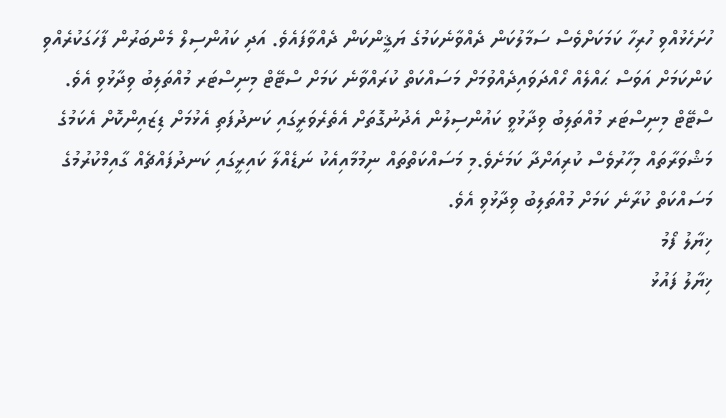ހުށަހެޅުއްވި ހުރިހާ ކަމަކަށްވެސް ސަމާލުކަން ދެއްވާނެކަމުގެ ޔަޤީންކަން ދެއްވާފައެވެ. އަދި ކައުންސިލް މެންބަރުން ފާހަގަކުރެއްވި ކަންކަމަށް އަވަސް ޙައްލެއް ހޯއްދަވައިދެއްވުމަށް މަސައްކަތް ކުރައްވާނެ ކަމަށް ސްޓޭޓް މިނިސްޓަރ މުއްތަލިބު ވިދާޅުވި އެވެ.
ސްޓޭޓް މިނިސްޓަރ މުއްތަލިބު ވިދާޅުވީ ކައުންސިލުން އެދުނުގޮތަށް އެތެރެވަރީގައި ކަނދުފަތި އެޅުމަށް ޑިޒައިންކޮށް އެކަމުގެ މަޝްވަރާތައް މިހާރުވެސް ކުރިއަށްދާ ކަމަށެވެ.މި މަސައްކަތްތައް ނިމުމާއިއެކު ނަޑެއްލާ ކައިރީގައި ކަނދުފައްޗެއް ގާއިމްކުރުމުގެ މަސައްކަތް ކުރާނެ ކަމަށް މުއްތަލިބު ވިދާޅުވި އެވެ.
ޚިޔާލު ފޯމު
ޚިޔާލު ފައުޅު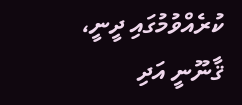ކުރެއްވުމުގައި ދީނީ، ޤާނޫނީ އަދި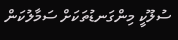ސުލޫކީ މިންގަނޑުތަކަށް ސަމާލުކަން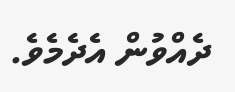ދެއްވުން އެދެމެވެ.